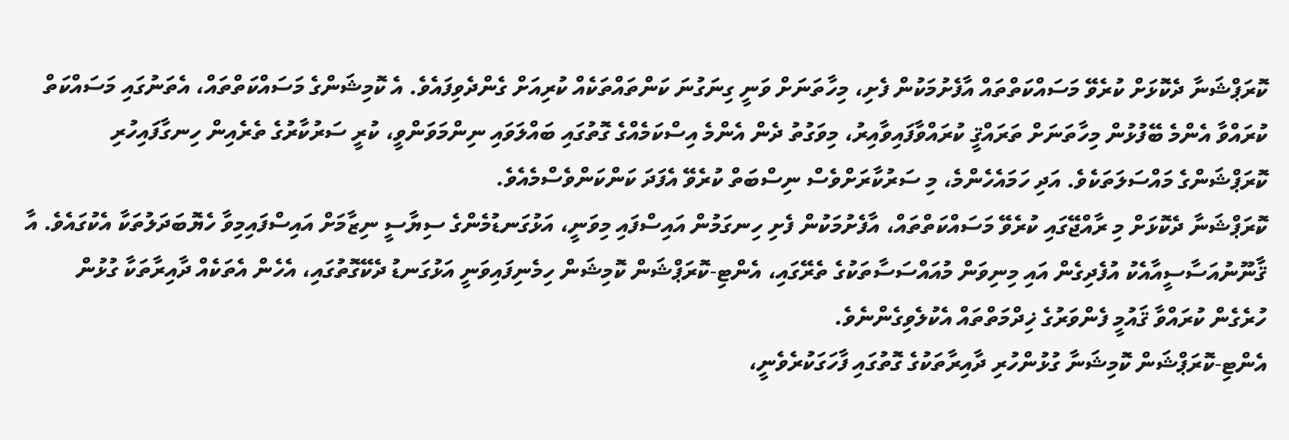ކޮރަޕްޝަނާ ދެކޮޅަށް ކުރެވޭ މަސައްކަތްތައް އާފެށުމަކުން ފެށި، މިހާތަނަށް ވަނީ ގިނަގުނަ ކަންތައްތަކެއް ކުރިއަށް ގެންދެވިފައެވެ. އެ ކޮމިޝަންގެ މަސައްކަތްތައް، އެތަނުގައި މަސައްކަތް ކުރައްވާ އެންމެ ބޭފުޅުން މިހާތަނަށް ތަރައްޤީ ކުރައްވާފައިވާއިރު، މިވަގުތު ދެން އެންމެ އިސްކަމެއްގެ ގޮތުގައި ބައްލަވައި ނިންމަވަންވީ، ކުރީ ސަރުކާރުގެ ތެރެއިން ހިނގާފައިހުރި ކޮރަޕްޝަންގެ މައްސަލަތަކެވެ. އަދި ހަމައެހެންމެ، މި ސަރުކާރަށްވެސް ނިސްބަތް ކުރެވޭ އެފަދަ ކަންކަންވެސްމެއެވެ.
ކޮރަޕްޝަނާ ދެކޮޅަށް މި ރާއްޖޭގައި ކުރެވޭ މަސައްކަތްތައް، އާފެށުމަކުން ފެށި ހިނގަމުން އައިސްފައި މިވަނީ، އަޅުގަނޑުމެންގެ ސިޔާސީ ނިޒާމަށް އައިސްފައިމިވާ ހެޔޮބަދަލުތަކާ އެކުގައެވެ. އާ ޤާނޫނުއަސާސީއާއެކު އުފެދިގެން އައި މިނިވަން މުއައްސަސާތަކުގެ ތެރޭގައި، އެންޓި-ކޮރަޕްޝަން ކޮމިޝަން ހިމެނިފައިވަނީ އަޅުގަނޑު ދެކޭގޮތުގައި، އެހެން އެތަކެއް ދާއިރާތަކާ ގުޅުން ހުރެގެން ކުރައްވާ ޤައުމީ ފެންވަރުގެ ޚިދްމަތްތައް އެކުލެވިގެންނެވެ.
އެންޓި-ކޮރަޕްޝަން ކޮމިޝަނާ ގުޅުންހުރި ދާއިރާތަކުގެ ގޮތުގައި ފާހަގަކުރެވެނީ،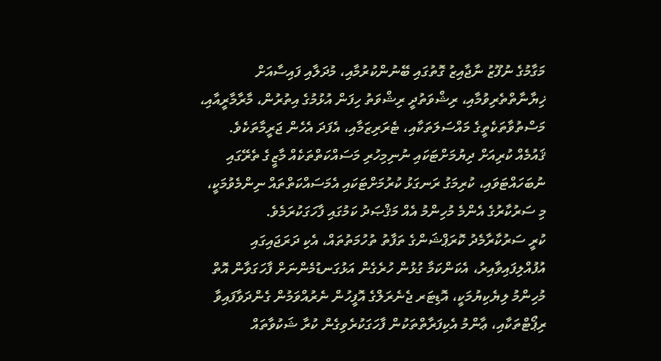މަގާމުގެ ނުފޫޒު ނާޖާއިޒު ގޮތުގައި ބޭނުންކުރުމާއި، މުދަލާއި ފައިސާއަށް ޚިޔާނާތްތެރިވުމާއި، ރިޝްވަތުދީ ރިޝްވަތު ހިފަން އުޅުމުގެ އިތުރުން، މާރާމާރީއާއި، މަސްތުވާތަކެތީގެ މައްސަލަތަކާއި، ޓެރަރިޒަމާއި، އެފަދަ އެހެން ޖަރީމާތަކެވެ.
ޤައުމެއް ކުރިއަށް ދިޔުމަށްޓަކައި ނުނިމިހުރި މަސައްކަތްތަކެއް މާޒީގެ ތެރޭގައި ނުބަހައްޓަވައި، ކުރިމަގު ރަނގަޅު ކުރުމަށްޓަކައި އެމަސައްކަތްތައް ނިންމެވުމަކީ، މި ސަރުކާރުގެ އެންމެ މުހިންމު އެއް މަޤްޞަދު ކަމުގައި ފާހަގަކުރަމެވެ.
ކުރީ ސަރުކާރާމެދު ކޮރަޕްޝަންގެ ތަފާތު ތުހުމަތުތައް، އެކި ދަރަޖައިގައި އުފުއްލިފައިވާއިރު، އެކަންކަމާ ގުޅުން ހުރެގެން އަޅުގަނޑުމެންނަށް ފާހަގަވާން އޮތް މުހިންމު ލިޔެކިޔުމަކީ، އޮޑިޓަރ ޖެނެރަލްގެ އޮފީހުން ނެރުއްވަމުން ގެންދަވާފައިވާ ރިޕޯޓްތަކާއި، ޢާންމު އެކިފަރާތްތަކުން ފާހަގަކުރެވިގެން ކުރާ ޝަކުވާތައް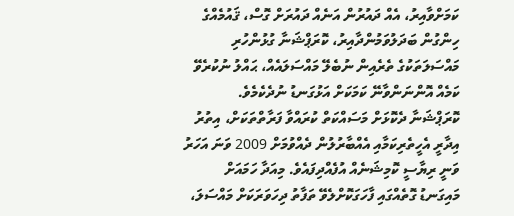ކަމަށްވާއިރު، އެއް ދައުރުން އަނެއް ދައުރަށް ގޮސް، ޤައުމެއްގެ ހިންގުން ބަދަލުވަމުންދާއިރު، ކޮރަޕްޝަނާ ގުޅުންހުރި މައްސަލަތަކުގެ ތެރެއިން ނުބެލޭ މައްސަލައެއް، ޙައްލު ނުކުރެވޭ ކަމެއް އޮންނަންވާނޭ ކަމަކަށް އަޅުގަނޑު ނުދެކެމެވެ.
ކޮރަޕްޝަނާ ދެކޮޅަށް މަސައްކަތް ކުރައްވާ ފަރާތްތަކަށް، އިތުރު އިދާރީ އެހީތެރިކަމާއި އެއްބާރުލުން ދެއްވުމަށް 2009 ވަނަ އަހަރު ވަނީ ރިޔާސީ ކޮމިޝަނެއް އުފެއްދިފައެވެ. މިއަދާ ހަމައަށް މައިގަނޑު ގޮތެއްގައި ފާހަގަކޮށްލެވޭ ތަފާތު ދިހަވަރަކަށް މައްސަލަ،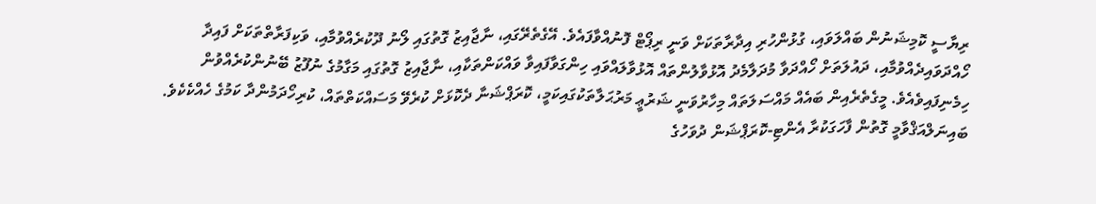ރިޔާސީ ކޮމިޝަނުން ބައްލަވައި، ގުޅުންހުރި އިދާރާތަކަށް ވަނީ ރިޕޯޓް ފޮނުއްވާފައެވެ. އޭގެތެރޭގައި، ނާޖާއިޒު ގޮތުގައި ލޯނު ދޫކުރެއްވުމާއި، ވަކިފަރާތްތަކަށް ފައިދާ ހޯއްދަވައިދެއްވުމާއި، ދައުލަތަށް ހޯއްދަވާ މުދަލާމެދު އޮޅުވާލުންތައް އޮޅުވާލައްވައި ހިންގަވާފައިވާ ވައްކަންތަކާއި، ނާޖާއިޒު ގޮތުގައި މަގާމުގެ ނުފޫޒު ބޭނުންކުރެއްވުން ހިމެނިފައިވެއެވެ. މީގެތެރެއިން ބައެއް މައްސަލަތައް މިހާރުވަނީ ޝަރުޢީ މަރުޙަލާތަކުގައިކަމީ، ކޮރަޕްޝަނާ ދެކޮޅަށް ކުރެވޭ މަސައްކަތްތައް، ކުރިހޯދަމުންދާ ކަމުގެ ހެއްކެކެވެ.
ބައިނަލްއަޤްވާމީ ގޮތުން ފާހަގަކުރާ އެންޓި-ކޮރަޕްޝަން ދުވަހުގެ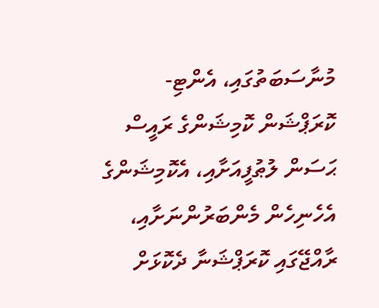މުނާސަބަތުގައި، އެންޓި-ކޮރަޕްޝަން ކޮމިޝަންގެ ރައީސް ޙަސަން ލުޠުފީއަށާއި، އެކޮމިޝަންގެ އެހެނިހެން މެންބަރުންނަށާއި، ރާއްޖޭގައި ކޮރަޕްޝަނާ ދެކޮޅަށް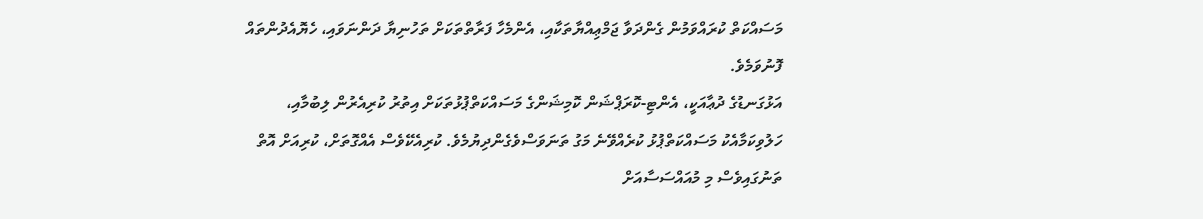މަސައްކަތް ކުރައްވަމުން ގެންދަވާ ޖަމްޢިއްޔާތަކާއި، އެންމެހާ ފަރާތްތަކަށް ތަހުނިޔާ ދަންނަވައި، ހެޔޮއެދުންތައް ފޮނުވަމެވެ.
އަޅުގަނޑުގެ ދުޢާއަކީ، އެންޓި-ކޮރަޕްޝަން ކޮމިޝަންގެ މަސައްކަތްޕުޅުތަކަށް އިތުރު ކުރިއެރުން ލިބުމާއި، ހަލުވިކަމާއެކު މަސައްކަތްޕުޅު ކުރެއްވޭނެ މަގު ތަނަވަސްވެގެންދިޔުމެވެ. ކުރިއެކޭވެސް އެއްގޮތަށް، ކުރިއަށް އޮތް ތަނުގައިވެސް މި މުއައްސަސާއަށް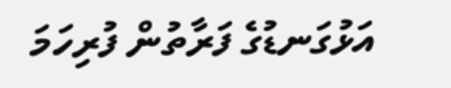އަޅުގަނޑުގެ ފަރާތުން ފުރިހަމަ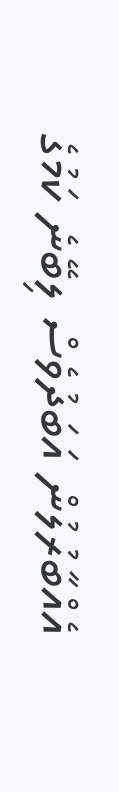އެއްބާރުލުން އަބަދުވެސް ލިބޭނެ ކަމުގެ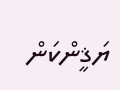ޔަޤީންކަން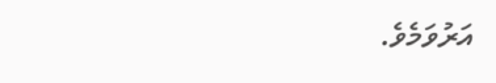އަރުވަމެވެ.